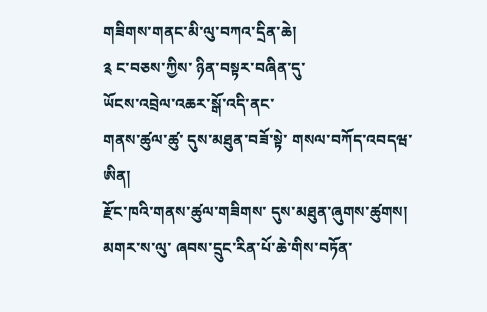གཟིགས་གནང་མི་ལུ་བཀའ་དྲིན་ཆེ།
༉ ང་བཅས་ཀྱིས་ ཉིན་བསྟར་བཞིན་དུ་
ཡོངས་འབྲེལ་འཆར་སྒོ་འདི་ནང་
གནས་ཚུལ་ཚུ་ དུས་མཐུན་བཟོ་སྟེ་ གསལ་བཀོད་འབདཝ་ཨིན།
རྫོང་ཁའི་གནས་ཚུལ་གཟིགས་ དུས་མཐུན་ཞུགས་ཚུགས།
མགར་ས་ལུ་ ཞབས་དྲུང་རིན་པོ་ཆེ་གིས་བཏོན་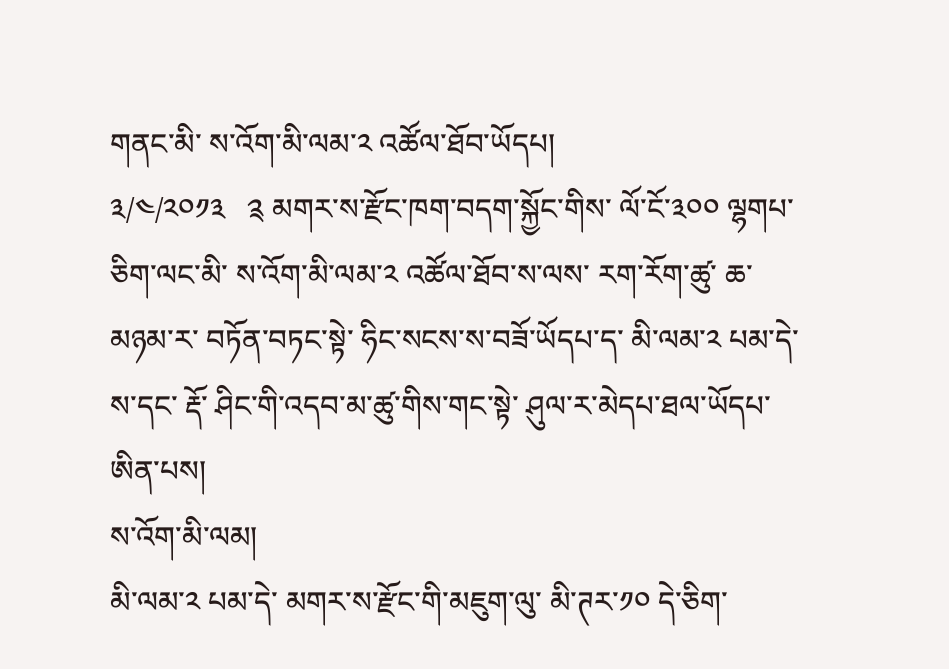གནང་མི་ ས་འོག་མི་ལམ་༢ འཚོལ་ཐོབ་ཡོདཔ།
༣/༤/༢༠༡༣   ༉ མགར་ས་རྫོང་ཁག་བདག་སྐྱོང་གིས་ ལོ་ངོ་༣༠༠ ལྷགཔ་ཅིག་ལང་མི་ ས་འོག་མི་ལམ་༢ འཚོལ་ཐོབ་ས་ལས་ རག་རོག་ཚུ་ ཆ་མཉམ་ར་ བཏོན་བཏང་སྟེ་ ཧིང་སངས་ས་བཟོ་ཡོདཔ་ད་ མི་ལམ་༢ པམ་དེ་ ས་དང་ རྡོ་ ཤིང་གི་འདབ་མ་ཚུ་གིས་གང་སྟེ་ ཤུལ་ར་མེདཔ་ཐལ་ཡོདཔ་ཨིན་པས།
ས་འོག་མི་ལམ།
མི་ལམ་༢ པམ་དེ་ མགར་ས་རྫོང་གི་མཇུག་ལུ་ མི་ཊར་༡༠ དེ་ཅིག་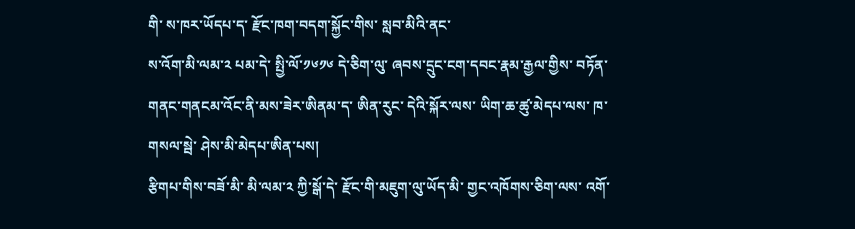གི་ ས་ཁར་ཡོདཔ་ད་ རྫོང་ཁག་བདག་སྐྱོང་གིས་ སླབ་མིའི་ནང་
ས་འོག་མི་ལམ་༢ པམ་དེ་ སྤྱི་ལོ་༡༦༡༦ དེ་ཅིག་ལུ་ ཞབས་དྲུང་ངག་དབང་རྣམ་རྒྱལ་གྱིས་ བཏོན་གནང་གནངམ་འོང་ནི་མས་ཟེར་ཨིནམ་ད་ ཨིན་རུང་ དེའི་སྐོར་ལས་ ཡིག་ཆ་ཚུ་མེདཔ་ལས་ ཁ་གསལ་སྦེ་ ཤེས་མི་མེདཔ་ཨིན་པས།
རྩིགཔ་གིས་བཟོ་མི་ མི་ལམ་༢ ཀྱི་སྒོ་དེ་ རྫོང་གི་མཇུག་ལུ་ཡོད་མི་ གྱང་འཁོགས་ཅིག་ལས་ འགོ་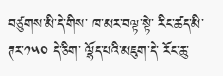བཙུགས་མི་དེ་གིས་ ཁ་མར་བལྟ་སྟེ་ རིང་ཚད་མི་ཊར་༡༥༠ དེ་ཅིག་ ལྷོད་པའི་མཇུག་དེ་ རོང་ཆུ་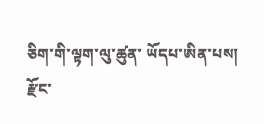ཅིག་གི་ལྟག་ལུ་ཚུན་ ཡོདཔ་ཨིན་པས།
རྫོང་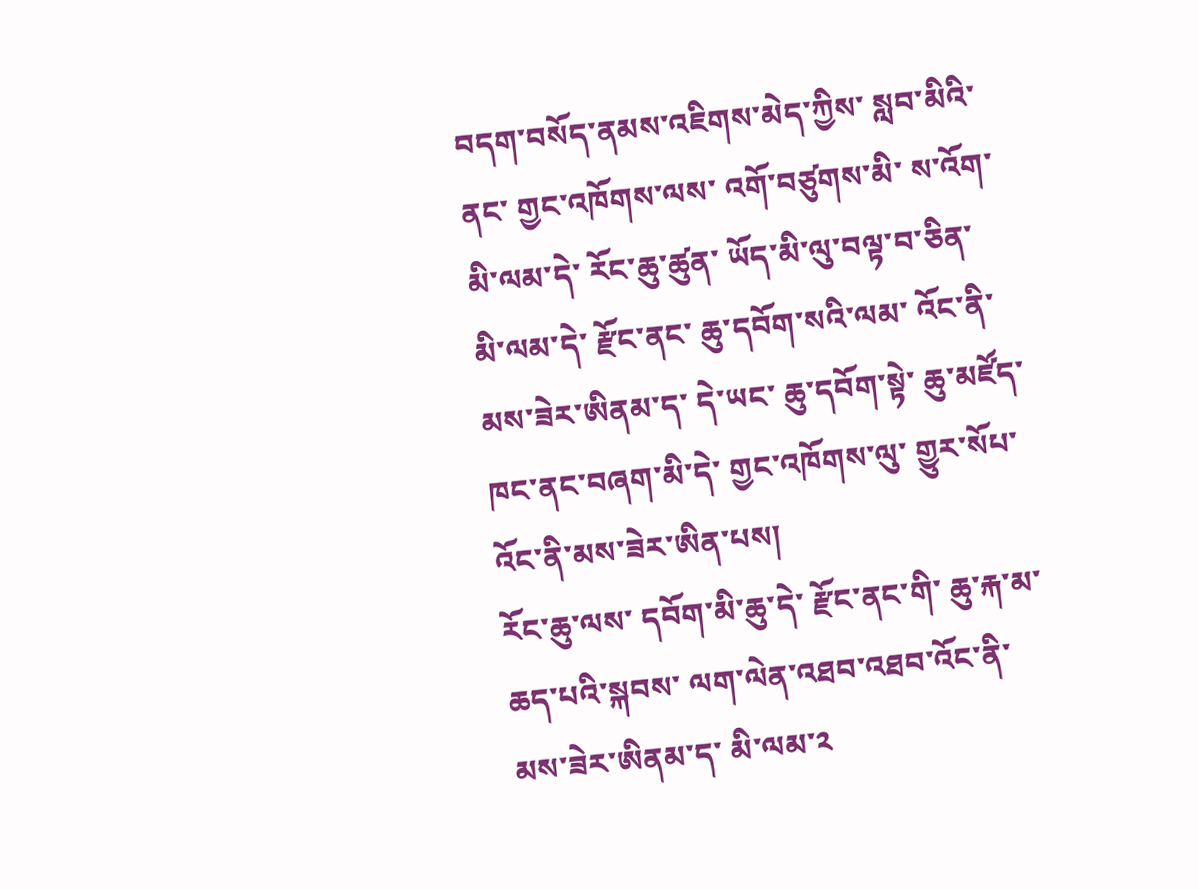བདག་བསོད་ནམས་འཇིགས་མེད་ཀྱིས་ སླབ་མིའི་ནང་ གྱང་འཁོགས་ལས་ འགོ་བཙུགས་མི་ ས་འོག་མི་ལམ་དེ་ རོང་ཆུ་ཚུན་ ཡོད་མི་ལུ་བལྟ་བ་ཅིན་ མི་ལམ་དེ་ རྫོང་ནང་ ཆུ་དབོག་སའི་ལམ་ འོང་ནི་མས་ཟེར་ཨིནམ་ད་ དེ་ཡང་ ཆུ་དབོག་སྟེ་ ཆུ་མཛོད་ཁང་ནང་བཞག་མི་དེ་ གྱང་འཁོགས་ལུ་ གྱུར་སོཔ་འོང་ནི་མས་ཟེར་ཨིན་པས།
རོང་ཆུ་ལས་ དབོག་མི་ཆུ་དེ་ རྫོང་ནང་གི་ ཆུ་རྐ་མ་ཆད་པའི་སྐབས་ ལག་ལེན་འཐབ་འཐབ་འོང་ནི་མས་ཟེར་ཨིནམ་ད་ མི་ལམ་༢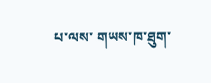པ་ལས་ གཡས་ཁ་ཐུག་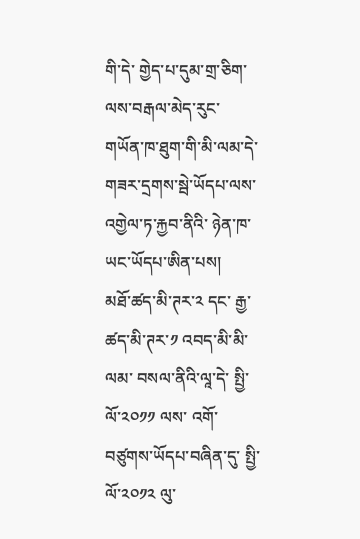གི་དེ་ གྱེད་པ་དུམ་གྲ་ཅིག་ལས་བརྒལ་མེད་རུང་ གཡོན་ཁ་ཐུག་གི་མི་ལམ་དེ་ གཟར་དྲགས་སྦེ་ཡོདཔ་ལས་ འགྱེལ་ཏ་རྐྱབ་ནིའི་ ཉེན་ཁ་ཡང་ཡོདཔ་ཨིན་པས།
མཐོ་ཚད་མི་ཊར་༢ དང་ རྒྱ་ཚད་མི་ཊར་༡ འབད་མི་མི་ལམ་ བསལ་ནིའི་ལཱ་དེ་ སྤྱི་ལོ་༢༠༡༡ ལས་ འགོ་བཙུགས་ཡོདཔ་བཞིན་དུ་ སྤྱི་ལོ་༢༠༡༢ ལུ་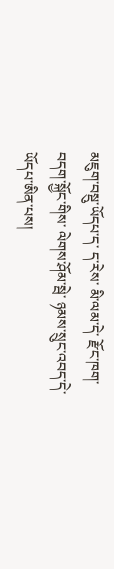མཇུག་བསྡུ་ཡོདཔ་ད་ ད་རེས་ མི་ལམ་དེ་ རྫོང་ཁག་བདག་སྐྱོང་གིས་ ལེགས་ཤོམ་སྦེ་ ཉམས་སྲུང་འབད་དེ་ཡོདཔ་ཨིན་པས།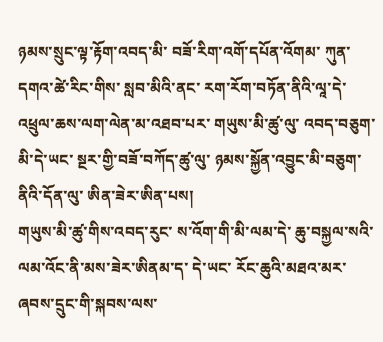ཉམས་སྲུང་ལྟ་རྟོག་འབད་མི་ བཟོ་རིག་འགོ་དཔོན་འོགམ་ ཀུན་དགའ་ཚེ་རིང་གིས་ སླབ་མིའི་ནང་ རག་རོག་བཏོན་ནིའི་ལཱ་དེ་ འཕྲུལ་ཆས་ལག་ལེན་མ་འཐབ་པར་ གཡུས་མི་ཚུ་ལུ་ འབད་བཅུག་མི་དེ་ཡང་ སྔར་གྱི་བཟོ་བཀོད་ཚུ་ལུ་ ཉམས་སྐྱོན་འབྱུང་མི་བཅུག་ནིའི་དོན་ལུ་ ཨིན་ཟེར་ཨིན་པས།
གཡུས་མི་ཚུ་གིས་འབད་རུང་ ས་འོག་གི་མི་ལམ་དེ་ ཆུ་བསྐྱལ་སའི་ལམ་འོང་ནི་མས་ཟེར་ཨིནམ་ད་ དེ་ཡང་ རོང་ཆུའི་མཐའ་མར་ ཞབས་དྲུང་གི་སྐབས་ལས་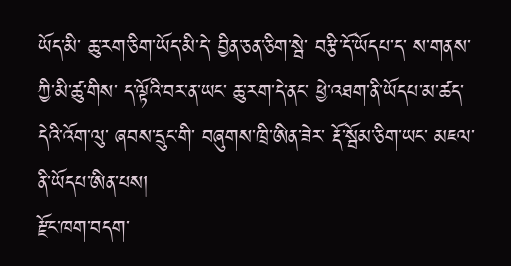ཡོད་མི་ ཆུ་རག་ཅིག་ཡོད་མི་དེ་ བྱིན་ཅན་ཅིག་སྦེ་ བརྩི་དོ་ཡོདཔ་ད་ ས་གནས་ཀྱི་མི་ཚུ་གིས་ ད་ལྟོའི་བར་ན་ཡང་ ཆུ་རག་དེ་ནང་ ཕྱེ་འཐག་ནི་ཡོདཔ་མ་ཚད་ དེའི་འོག་ལུ་ ཞབས་དྲུང་གི་ བཞུགས་ཁྲི་ཨིན་ཟེར་ རྡོ་སྦོམ་ཅིག་ཡང་ མཇལ་ནི་ཡོདཔ་ཨིན་པས།
རྫོང་ཁག་བདག་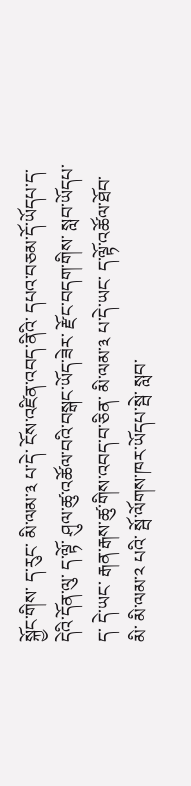སྐྱོང་གིས་ ད་རུང་ མི་ལམ་༣ པ་དེ་ ངོས་འཛིན་འབད་ནིའི་ དཔའ་བཅམ་དོ་ཡོདཔ་ད་ དེའི་དོན་ལུ་ ད་ལྟོ་ ཤུལ་ཚུ་འཚོལ་བའི་བསྒང་ཡོད་ཟེར་ རྫོང་བདག་གིས་ སླབ་ཡོདཔ་ད་ དེ་ཡང་ རྒན་རྒས་ཚུ་གིས་འབད་བ་ཅིན་ མི་ལམ་༣ པ་དེ་ཡང་ ད་ལྟོ་འཚོལ་ཐོབ་མི་ མི་ལམ་༢ པའི་ སྦོ་ལོགས་ཁར་ཡོདཔ་སྦེ་ སླབ་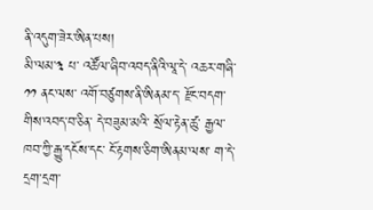ནི་འདུག་ཟེར་ཨིན་པས།
མི་ལམ་༣ པ་ འཚོལ་ཞིབ་འབད་ནིའི་ལཱ་དེ་ འཆར་གཞི་༡༡ ནང་ལས་ འགོ་བཙུགས་ནི་ཨིནམ་ད་ རྫོང་བདག་གིས་འབད་བ་ཅིན་ དེ་བཟུམ་མའི་ སྲོལ་རྟེན་ཚུ་ རྒྱལ་ཁབ་ཀྱི་རྒྱུ་དངོས་དང་ ངོ་རྟགས་ཅིག་ཨིནམ་ལས་ ག་དེ་དྲག་དྲག་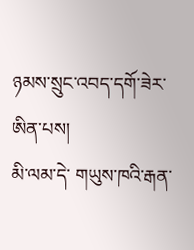ཉམས་སྲུང་འབད་དགོ་ཟེར་ཨིན་པས།
མི་ལམ་དེ་ གཡུས་ཁའི་རྒན་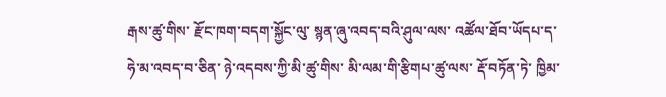རྒས་ཚུ་གིས་ རྫོང་ཁག་བདག་སྐྱོང་ལུ་ སྙན་ཞུ་འབད་བའི་ཤུལ་ལས་ འཚོལ་ཐོབ་ཡོདཔ་ད་ ཧེ་མ་འབད་བ་ཅིན་ ཉེ་འདབས་ཀྱི་མི་ཚུ་གིས་ མི་ལམ་གི་རྩིགཔ་ཚུ་ལས་ རྡོ་བཏོན་ཏེ་ ཁྱིམ་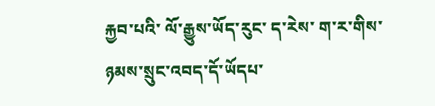རྐྱབ་པའི་ ལོ་རྒྱུས་ཡོད་རུང་ ད་རེས་ ག་ར་གིས་ཉམས་སྲུང་འབད་དོ་ཡོདཔ་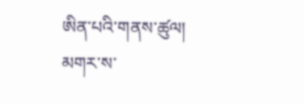ཨིན་པའི་གནས་ཚུལ།
མགར་ས་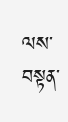ལས་ བསྟན་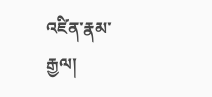འཛིན་རྣམ་རྒྱལ།